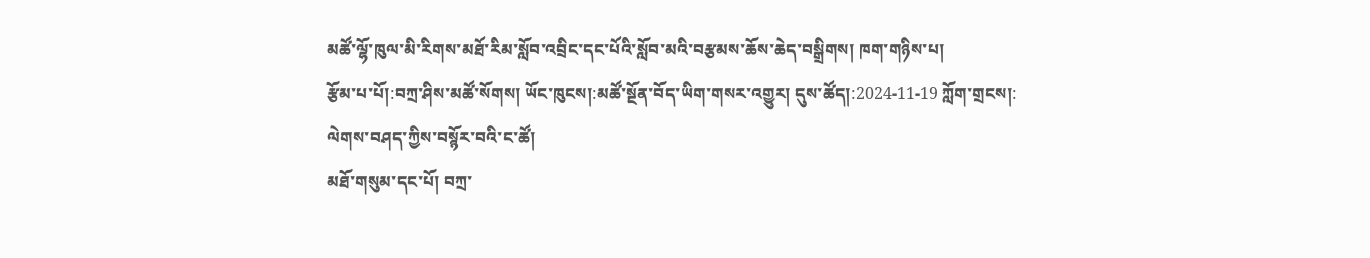མཚོ་ལྷོ་ཁུལ་མི་རིགས་མཐོ་རིམ་སློབ་འབྲིང་དང་པོའི་སློབ་མའི་བརྩམས་ཆོས་ཆེད་བསྒྲིགས། ཁག་གཉིས་པ།
རྩོམ་པ་པོ།:བཀྲ་ཤིས་མཚོ་སོགས། ཡོང་ཁུངས།:མཚོ་སྔོན་བོད་ཡིག་གསར་འགྱུར། དུས་ཚོད།:2024-11-19 ཀློག་གྲངས།:
ལེགས་བཤད་ཀྱིས་བསྙོར་བའི་ང་ཚོ།
མཐོ་གསུམ་དང་པོ། བཀྲ་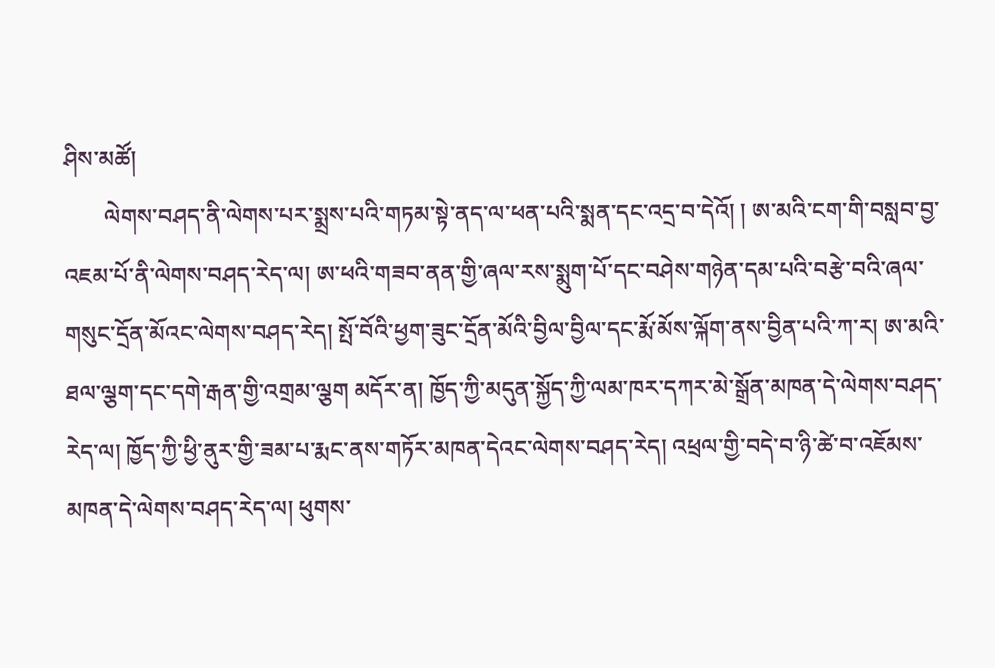ཤིས་མཚོ།
       ལེགས་བཤད་ནི་ལེགས་པར་སྨྲས་པའི་གཏམ་སྟེ་ནད་ལ་ཕན་པའི་སྨན་དང་འདྲ་བ་དེའོ། ། ཨ་མའི་ངག་གི་བསླབ་བྱ་འཇམ་པོ་ནི་ལེགས་བཤད་རེད་ལ། ཨ་ཕའི་གཟབ་ནན་གྱི་ཞལ་རས་སྨུག་པོ་དང་བཤེས་གཉེན་དམ་པའི་བརྩེ་བའི་ཞལ་གསུང་དྲོན་མོའང་ལེགས་བཤད་རེད། སྤོ་བོའི་ཕྱག་ཟུང་དྲོན་མོའི་བྱིལ་བྱིལ་དང་རྨོ་མོས་ལྐོག་ནས་བྱིན་པའི་ཀ་ར། ཨ་མའི་ཐལ་ལྕག་དང་དགེ་རྒན་གྱི་འགྲམ་ལྕག མདོར་ན། ཁྱོད་ཀྱི་མདུན་སྐྱོད་ཀྱི་ལམ་ཁར་དཀར་མེ་སྒྲོན་མཁན་དེ་ལེགས་བཤད་རེད་ལ། ཁྱོད་ཀྱི་ཕྱི་ནུར་གྱི་ཟམ་པ་རྨང་ནས་གཏོར་མཁན་དེའང་ལེགས་བཤད་རེད། འཕྲལ་གྱི་བདེ་བ་ཉི་ཚེ་བ་འཇོམས་མཁན་དེ་ལེགས་བཤད་རེད་ལ། ཕུགས་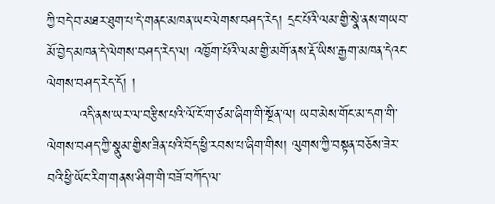ཀྱི་བདེ་བ་མཐར་ཐུག་པ་དེ་གནང་མཁན་ཡང་ལེགས་བཤད་རེད། དྲང་པོའི་ལམ་གྱི་སྣེ་ནས་གཡབ་མོ་བྱེད་མཁན་དེ་ལེགས་བཤད་རེད་ལ། འཁྱོག་པོའི་ལམ་གྱི་མགོ་ནས་རྡོ་ཡིས་རྒྱག་མཁན་དེའང་ལེགས་བཤད་རེད་དོ། །
       འདི་ནས་ཡར་ལ་བརྩིས་པའི་ལོ་ངོ་ག་ཙམ་ཞིག་གི་སྔོན་ལ། ཡབ་མེས་གོང་མ་དག་གི་ལེགས་བཤད་ཀྱི་སྣུམ་གྱིས་ཟིན་པའི་བོད་ཕྱི་རབས་པ་ཞིག་གིས། ལུགས་ཀྱི་བསྟན་བཅོས་ཟེར་བའི་ཕྱི་ཡོང་རིག་གནས་ཤིག་གི་བཟོ་བཀོད་ལ་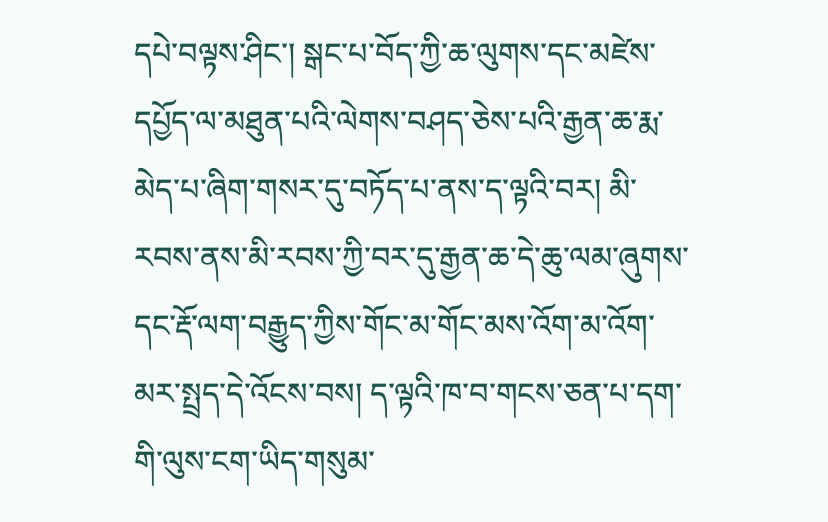དཔེ་བལྟས་ཤིང་། སྒང་པ་བོད་ཀྱི་ཆ་ལུགས་དང་མཛེས་དཔྱོད་ལ་མཐུན་པའི་ལེགས་བཤད་ཅེས་པའི་རྒྱན་ཆ་རྨ་མེད་པ་ཞིག་གསར་དུ་བཏོད་པ་ནས་ད་ལྟའི་བར། མི་རབས་ནས་མི་རབས་ཀྱི་བར་དུ་རྒྱན་ཆ་དེ་ཆུ་ལམ་ཞུགས་དང་རྡོ་ལག་བརྒྱུད་ཀྱིས་གོང་མ་གོང་མས་འོག་མ་འོག་མར་སྤྲད་དེ་འོངས་བས། ད་ལྟའི་ཁ་བ་གངས་ཅན་པ་དག་གི་ལུས་ངག་ཡིད་གསུམ་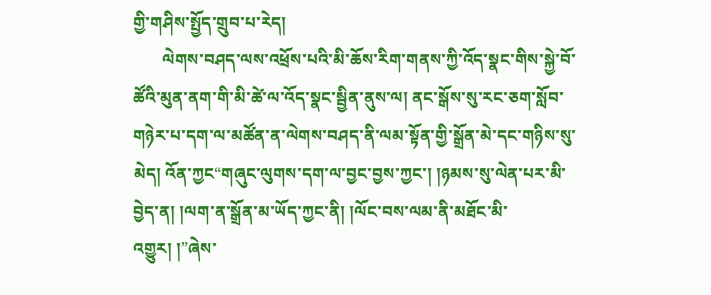གྱི་གཤིས་སྤྱོད་གྲུབ་པ་རེད།
       ལེགས་བཤད་ལས་འཕྲོས་པའི་མི་ཆོས་རིག་གནས་ཀྱི་འོད་སྣང་གིས་སྐྱེ་བོ་ཚོའི་མུན་ནག་གི་མི་ཚེ་ལ་འོད་སྣང་སྦྱིན་ནུས་ལ། ནང་སྒོས་སུ་རང་ཅག་སློབ་གཉེར་པ་དག་ལ་མཚོན་ན་ལེགས་བཤད་ནི་ལམ་སྟོན་གྱི་སྒྲོན་མེ་དང་གཉིས་སུ་མེད། འོན་ཀྱང“གཞུང་ལུགས་དག་ལ་བྱང་བྱས་ཀྱང་། །ཉམས་སུ་ལེན་པར་མི་བྱེད་ན། །ལག་ན་སྒྲོན་མ་ཡོད་ཀྱང་ནི། །ལོང་བས་ལམ་ནི་མཐོང་མི་འགྱུར། །”ཞེས་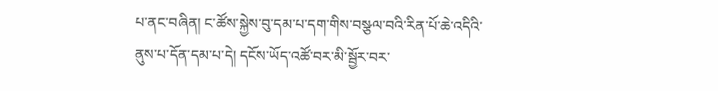པ་ནང་བཞིན། ང་ཚོས་སྐྱེས་བུ་དམ་པ་དག་གིས་བསྩལ་བའི་རིན་པོ་ཆེ་འདིའི་ནུས་པ་དོན་དམ་པ་དེ། དངོས་ཡོད་འཚོ་བར་མི་སྦྱོར་བར་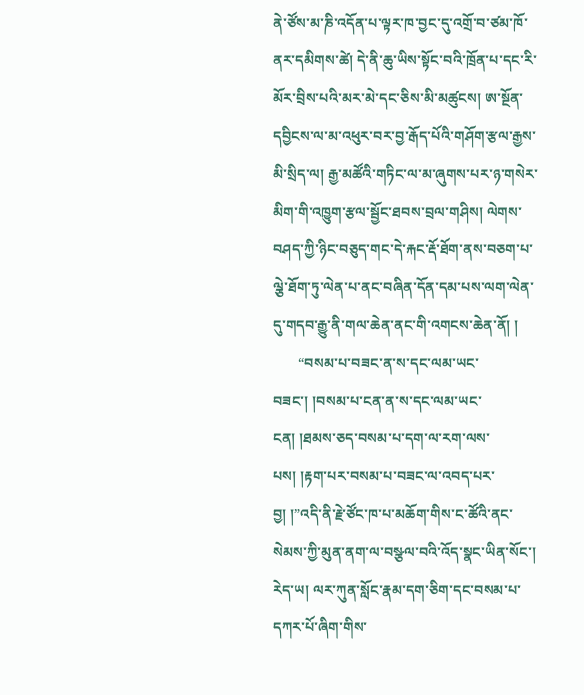ནེ་ཙོས་མ་ཎི་འདོན་པ་ལྟར་ཁ་བྱང་དུ་འགྲོ་བ་ཙམ་ཁོ་ནར་དམིགས་ཚེ། དེ་ནི་ཆུ་ཡིས་སྟོང་བའི་ཁྲོན་པ་དང་རི་མོར་བྲིས་པའི་མར་མེ་དང་ཅིས་མི་མཚུངས། ཨ་སྔོན་དབྱིངས་ལ་མ་འཕུར་བར་བྱ་རྒོད་པོའི་གཤོག་རྩལ་རྒྱས་མི་སྲིད་ལ། རྒྱ་མཚོའི་གཏིང་ལ་མ་ཞུགས་པར་ཉ་གསེར་མིག་གི་འཁྱུག་རྩལ་སྦྱོང་ཐབས་བྲལ་གཤིས། ལེགས་བཤད་ཀྱི་ཉིང་བཅུད་གང་དེ་རྐང་རྡོ་ཐོག་ནས་བཅག་པ་ལྕེ་ཐོག་ཏུ་ལེན་པ་ནང་བཞིན་དོན་དམ་པས་ལག་ལེན་དུ་གདབ་རྒྱུ་ནི་གལ་ཆེན་ནང་གི་འགངས་ཆེན་ནོ། །
       “བསམ་པ་བཟང་ན་ས་དང་ལམ་ཡང་བཟང་། །བསམ་པ་ངན་ན་ས་དང་ལམ་ཡང་ངན། །ཐམས་ཅད་བསམ་པ་དག་ལ་རག་ལས་པས། །རྟག་པར་བསམ་པ་བཟང་ལ་འབད་པར་བྱ། །”འདི་ནི་རྗེ་ཙོང་ཁ་པ་མཆོག་གིས་ང་ཚོའི་ནང་སེམས་ཀྱི་མུན་ནག་ལ་བསྩལ་བའི་འོད་སྣང་ཡིན་སོང་། རེད་ཡ། ལར་ཀུན་སློང་རྣམ་དག་ཅིག་དང་བསམ་པ་དཀར་པོ་ཞིག་གིས་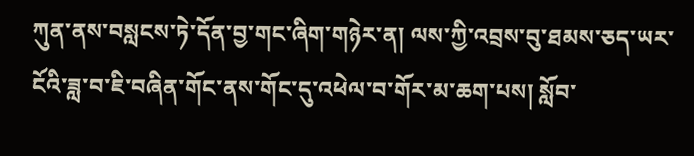ཀུན་ནས་བསླངས་ཏེ་དོན་བྱ་གང་ཞིག་གཉེར་ན། ལས་ཀྱི་འབྲས་བུ་ཐམས་ཅད་ཡར་ངོའི་ཟླ་བ་ཇི་བཞིན་གོང་ནས་གོང་དུ་འཕེལ་བ་གོར་མ་ཆག་པས། སློབ་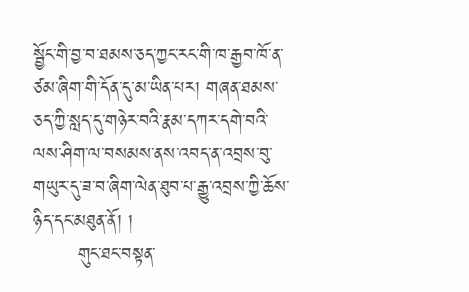སྦྱོང་གི་བྱ་བ་ཐམས་ཅད་ཀྱང་རང་གི་ཁ་རྒྱབ་ཁོ་ན་ཙམ་ཞིག་གི་དོན་དུ་མ་ཡིན་པར། གཞན་ཐམས་ཅད་ཀྱི་སླད་དུ་གཉེར་བའི་རྣམ་དཀར་དགེ་བའི་ལས་ཤིག་ལ་བསམས་ནས་འབད་ན་འབྲས་བུ་གཡུར་དུ་ཟ་བ་ཞིག་ལེན་ཐུབ་པ་རྒྱུ་འབྲས་ཀྱི་ཆོས་ཉིད་དང་མཐུན་ནོ། །
       གུང་ཐང་བསྟན་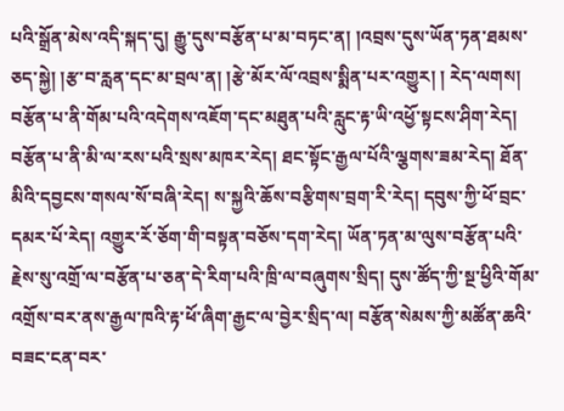པའི་སྒྲོན་མེས་འདི་སྐད་དུ། རྒྱུ་དུས་བརྩོན་པ་མ་བཏང་ན། །འབྲས་དུས་ཡོན་ཏན་ཐམས་ཅད་སྐྱེ། །རྩ་བ་རླན་དང་མ་བྲལ་ན། །རྩེ་མོར་ལོ་འབྲས་སྨིན་པར་འགྱུར། ། རེད་ལགས། བརྩོན་པ་ནི་གོམ་པའི་འདེགས་འཇོག་དང་མཐུན་པའི་རླུང་རྟ་ཡི་འཕྱོ་སྟངས་ཤིག་རེད། བརྩོན་པ་ནི་མི་ལ་རས་པའི་སྲས་མཁར་རེད། ཐང་སྟོང་རྒྱལ་པོའི་ལྕགས་ཟམ་རེད། ཐོན་མིའི་དབྱངས་གསལ་སོ་བཞི་རེད། ས་སྐྱའི་ཆོས་བརྩིགས་བྲག་རི་རེད། དབུས་ཀྱི་ཕོ་བྲང་དམར་པོ་རེད། འགྱུར་རོ་ཅོག་གི་བསྟན་བཅོས་དག་རེད། ཡོན་ཏན་མ་ལུས་བརྩོན་པའི་རྗེས་སུ་འགྲོ་ལ་བརྩོན་པ་ཅན་དེ་རིག་པའི་ཁྲི་ལ་བཞུགས་སྲིད། དུས་ཚོད་ཀྱི་སྔ་ཕྱིའི་གོམ་འགྲོས་བར་ནས་རྒྱལ་ཁའི་རྟ་ཕོ་ཞིག་རྒྱང་ལ་བྱེར་སྲིད་ལ། བརྩོན་སེམས་ཀྱི་མཚོན་ཆའི་བཟང་ངན་བར་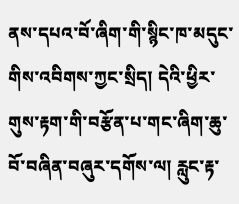ནས་དཔའ་བོ་ཞིག་གི་སྙིང་ཁ་མདུང་གིས་འབིགས་ཀྱང་སྲིད། དེའི་ཕྱིར་གུས་རྟག་གི་བརྩོན་པ་གང་ཞིག་ཆུ་བོ་བཞིན་བཞུར་དགོས་ལ། རླུང་རྟ་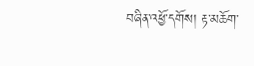བཞིན་འཕྱོ་དགོས། རྟ་མཆོག་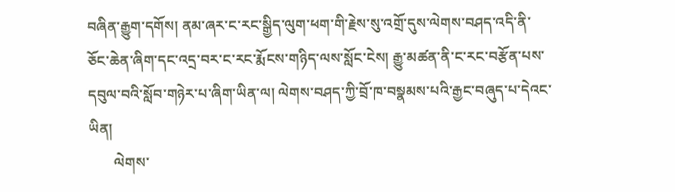བཞིན་རྒྱུག་དགོས། ནམ་ཞར་ང་རང་སྒྱིད་ལུག་ཕག་གི་རྗེས་སུ་འགྲོ་དུས་ལེགས་བཤད་འདི་ནི་ཅོང་ཆེན་ཞིག་དང་འདྲ་བར་ང་རང་རྨོངས་གཉིད་ལས་སློང་ངེས། རྒྱུ་མཚན་ནི་ང་རང་བརྩོན་པས་དབུལ་བའི་སློབ་གཉེར་པ་ཞིག་ཡིན་ལ། ལེགས་བཤད་ཀྱི་བྲོ་ཁ་བསྣམས་པའི་རྒྱང་བཞུད་པ་དེའང་ཡིན།
       ལེགས་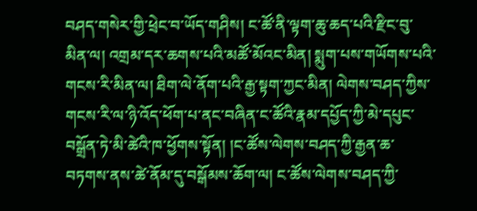བཤད་གསེར་གྱི་ཕྲེང་བ་ཡོད་གཤིས། ང་ཚོ་ནི་ལྟག་ཆུ་ཆད་པའི་རྫིང་བུ་མིན་ལ། འགྲམ་དར་ཆགས་པའི་མཚོ་མོའང་མིན། སྨུག་པས་གཡོགས་པའི་གངས་རི་མིན་ལ། ཐིག་ལེ་ནོག་པའི་རྒྱ་སྟག་ཀྱང་མིན། ལེགས་བཤད་ཀྱིས་གངས་རི་ལ་ཉི་འོད་ཕོག་པ་ནང་བཞིན་ང་ཚོའི་རྣམ་དཔྱོད་ཀྱི་མེ་དཔུང་བསྒྲོན་ཏེ་མི་ཚེའི་ཁ་ཕྱོགས་སྟོན། །ང་ཚོས་ལེགས་བཤད་ཀྱི་རྒྱན་ཆ་བཏགས་ནས་ཚེ་ནོམ་དུ་བསྒོམས་ཆོག་ལ། ང་ཚོས་ལེགས་བཤད་ཀྱི་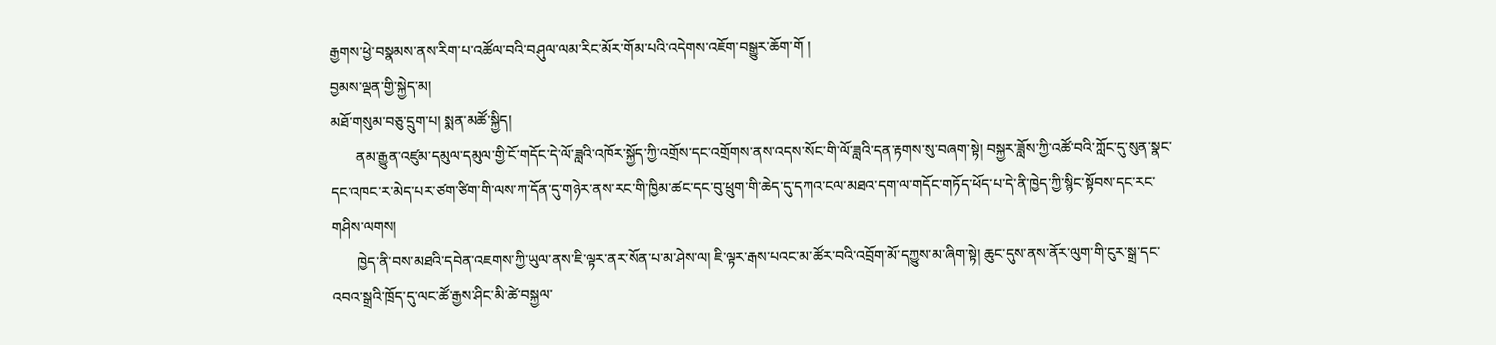རྒྱགས་ཕྱེ་བསྣམས་ནས་རིག་པ་འཚོལ་བའི་བཤུལ་ལམ་རིང་མོར་གོམ་པའི་འདེགས་འཇོག་བསྒྱུར་ཆོག་གོ །
བྱམས་ལྡན་གྱི་སྐྱེད་མ།
མཐོ་གསུམ་བཅུ་དྲུག་པ། སྨན་མཚོ་སྐྱིད།
       ནམ་རྒྱུན་འཛུམ་དམུལ་དམུལ་གྱི་ངོ་གདོང་དེ་ལོ་ཟླའི་འཁོར་སྐྱོད་ཀྱི་འགྲོས་དང་འགྲོགས་ནས་འདས་སོང་གི་ལོ་ཟླའི་དན་རྟགས་སུ་བཞག་སྟེ། བསྐྱར་ཟློས་ཀྱི་འཚོ་བའི་ཀློང་དུ་སུན་སྣང་དང་འཁང་ར་མེད་པར་ཙག་ཙིག་གི་ལས་ཀ་དོན་དུ་གཉེར་ནས་རང་གི་ཁྱིམ་ཚང་དང་བུ་ཕྲུག་གི་ཆེད་དུ་དཀའ་ངལ་མཐའ་དག་ལ་གདོང་གཏོད་ཕོད་པ་དེ་ནི་ཁྱེད་ཀྱི་སྙིང་སྟོབས་དང་རང་གཤིས་ལགས།
       ཁྱེད་ནི་བས་མཐའི་དབེན་འཇགས་ཀྱི་ཡུལ་ནས་ཇི་ལྟར་ནར་སོན་པ་མ་ཤེས་ལ། ཇི་ལྟར་རྒས་པའང་མ་ཚོར་བའི་འབྲོག་མོ་དཀྱུས་མ་ཞིག་སྟེ། ཆུང་དུས་ནས་ནོར་ལུག་གི་ངུར་སྒྲ་དང་འབའ་སྒྲའི་ཁྲོད་དུ་ལང་ཚོ་རྒྱས་ཤིང་མི་ཚེ་བསྐྱལ་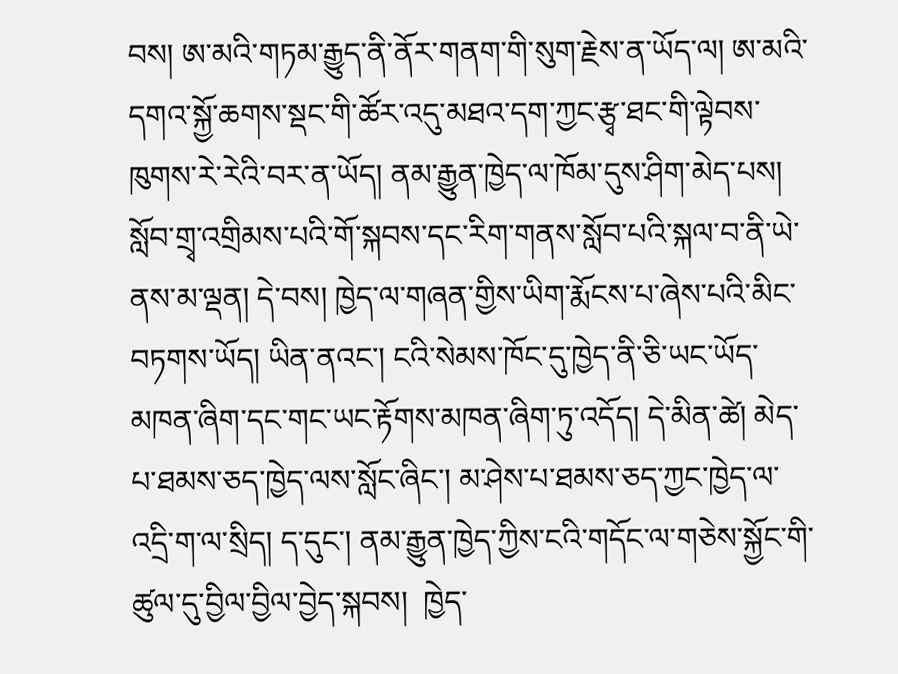བས། ཨ་མའི་གཏམ་རྒྱུད་ནི་ནོར་གནག་གི་སུག་རྗེས་ན་ཡོད་ལ། ཨ་མའི་དགའ་སྐྱོ་ཆགས་སྡང་གི་ཚོར་འདུ་མཐའ་དག་ཀྱང་རྩྭ་ཐང་གི་ལྟེབས་ཁུགས་རེ་རེའི་བར་ན་ཡོད། ནམ་རྒྱུན་ཁྱེད་ལ་ཁོམ་དུས་ཤིག་མེད་པས། སློབ་གྲྭ་འགྲིམས་པའི་གོ་སྐབས་དང་རིག་གནས་སློབ་པའི་སྐལ་བ་ནི་ཡེ་ནས་མ་ལྡན། དེ་བས། ཁྱེད་ལ་གཞན་གྱིས་ཡིག་རྨོངས་པ་ཞེས་པའི་མིང་བཏགས་ཡོད། ཡིན་ནའང་། ངའི་སེམས་ཁོང་དུ་ཁྱེད་ནི་ཅི་ཡང་ཡོད་མཁན་ཞིག་དང་གང་ཡང་རྟོགས་མཁན་ཞིག་ཏུ་འདོད། དེ་མིན་ཚེ། མེད་པ་ཐམས་ཅད་ཁྱེད་ལས་སློང་ཞིང་། མ་ཤེས་པ་ཐམས་ཅད་ཀྱང་ཁྱེད་ལ་འདྲི་ག་ལ་སྲིད། ད་དུང་། ནམ་རྒྱུན་ཁྱེད་ཀྱིས་ངའི་གདོང་ལ་གཅེས་སྐྱོང་གི་ཚུལ་དུ་བྱིལ་བྱིལ་བྱེད་སྐབས།  ཁྱེད་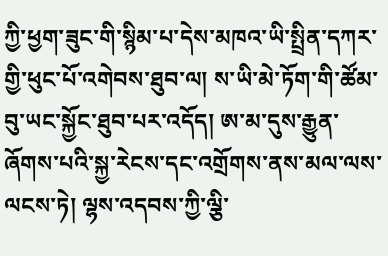ཀྱི་ཕྱག་ཟུང་གི་སྙིམ་པ་དེས་མཁའ་ཡི་སྤྲིན་དཀར་གྱི་ཕུང་པོ་འགེབས་ཐུབ་ལ། ས་ཡི་མེ་ཏོག་གི་ཚོམ་བུ་ཡང་སྐྱོང་ཐུབ་པར་འདོད། ཨ་མ་དུས་རྒྱུན་ཞོགས་པའི་སྐྱ་རེངས་དང་འགྲོགས་ནས་མལ་ལས་ལངས་ཏེ། ལྷས་འདབས་ཀྱི་ལྕི་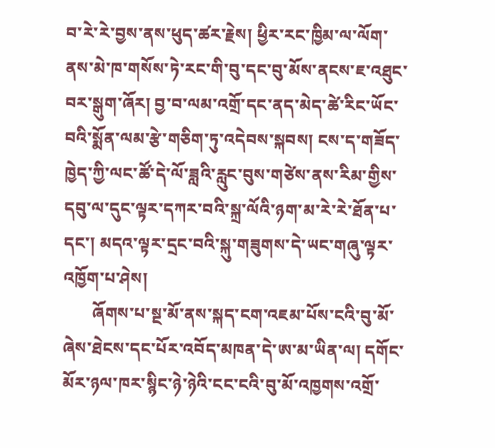བ་རེ་རེ་བྱས་ནས་ཕུད་ཚར་རྗེས། ཕྱིར་རང་ཁྱིམ་ལ་ལོག་ནས་མེ་ཁ་གསོས་ཏེ་རང་གི་བུ་དང་བུ་མོས་ནངས་ཇ་འཐུང་བར་སྒུག་ཞོར། བྱ་བ་ལམ་འགྲོ་དང་ནད་མེད་ཚེ་རིང་ཡོང་བའི་སྨོན་ལམ་རྩེ་གཅིག་ཏུ་འདེབས་སྐབས། ངས་ད་གཟོད་ཁྱེད་ཀྱི་ལང་ཚོ་དེ་ལོ་ཟླའི་རླུང་བུས་གཙེས་ནས་རིམ་གྱིས་དབུ་ལ་དུང་ལྟར་དཀར་བའི་སྐྲ་ལོའི་ཉག་མ་རེ་རེ་ཐོན་པ་དང་། མདའ་ལྟར་དྲང་བའི་སྐུ་གཟུགས་དེ་ཡང་གཞུ་ལྟར་འཁྱོག་པ་ཤེས།
       ཞོགས་པ་སྔ་མོ་ནས་སྐད་ངག་འཇམ་པོས་ངའི་བུ་མོ་ཞེས་ཐེངས་དང་པོར་འབོད་མཁན་དེ་ཨ་མ་ཡིན་ལ། དགོང་མོར་ཉལ་ཁར་སྙིང་ཉེ་ཉེའི་ངང་ངའི་བུ་མོ་འཁྱགས་འགྲོ་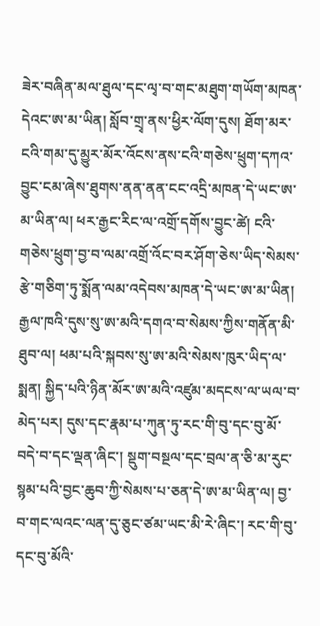ཟེར་བཞིན་མལ་ཐུལ་དང་ལྭ་བ་གང་མཐུག་གཡོག་མཁན་དེའང་ཨ་མ་ཡིན། སློབ་གྲྭ་ནས་ཕྱིར་ལོག་དུས། ཐོག་མར་ངའི་གམ་དུ་མྱུར་མོར་འོངས་ནས་ངའི་གཅེས་ཕྲུག་དཀའ་བྱུང་ངམ་ཞེས་ཐུགས་ནན་ནན་ངང་འདྲི་མཁན་དེ་ཡང་ཨ་མ་ཡིན་ལ། ཕར་རྒྱང་རིང་ལ་འགྲོ་དགོས་བྱུང་ཚེ། ངའི་གཅེས་ཕྲུག་བྱ་བ་ལམ་འགྲོ་འོང་བར་ཤོག་ཅེས་ཡིད་སེམས་རྩེ་གཅིག་ཏུ་སྨོན་ལམ་འདེབས་མཁན་དེ་ཡང་ཨ་མ་ཡིན། རྒྱལ་ཁའི་དུས་སུ་ཨ་མའི་དགའ་བ་སེམས་ཀྱིས་གནོན་མི་ཐུབ་ལ། ཕམ་པའི་སྐབས་སུ་ཨ་མའི་སེམས་ཁུར་ཡིད་ལ་སྨན། སྐྱིད་པའི་ཉིན་མོར་ཨ་མའི་འཛུམ་མདངས་ལ་ཡལ་བ་མེད་པར། དུས་དང་རྣམ་པ་ཀུན་ཏུ་རང་གི་བུ་དང་བུ་མོ་བདེ་བ་དང་ལྡན་ཞིང་། སྡུག་བསྔལ་དང་བྲལ་ན་ཅི་མ་རུང་སྙམ་པའི་བྱང་ཆུབ་ཀྱི་སེམས་པ་ཅན་དེ་ཨ་མ་ཡིན་ལ། བྱ་བ་གང་ལའང་ལན་དུ་ཅུང་ཙམ་ཡང་མི་རེ་ཞིང་། རང་གི་བུ་དང་བུ་མོའི་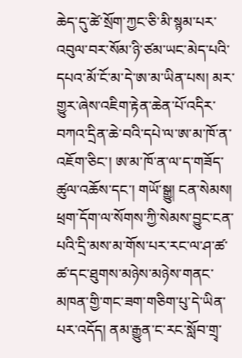ཆེད་དུ་ཚེ་སྲོག་ཀྱང་ཅི་མི་སྙམ་པར་འབུལ་བར་སོམ་ཉི་ཙམ་ཡང་མེད་པའི་དཔའ་མོ་ངོ་མ་དེ་ཨ་མ་ཡིན་པས། མར་གྱུར་ཞེས་འཇིག་རྟེན་ཆེན་པོ་འདིར་བཀའ་དྲིན་ཆེ་བའི་དཔེ་ལ་ཨ་མ་ཁོ་ན་འཇོག་ཅིང་། ཨ་མ་ཁོ་ན་ལ་ད་གཟོད་ཚུལ་འཆོས་དང་། གཡོ་སྒྱུ། ངན་སེམས། ཕྲག་དོག་ལ་སོགས་ཀྱི་སེམས་བྱུང་ངན་པའི་དྲི་མས་མ་གོས་པར་རང་ལ་ཤ་ཚ་ཚ་དང་ཐུགས་མཉེས་མཉེས་གནང་མཁན་གྱི་གང་ཟག་གཅིག་པུ་དེ་ཡིན་པར་འདོད། ནམ་རྒྱུན་ང་རང་སློབ་གྲྭ་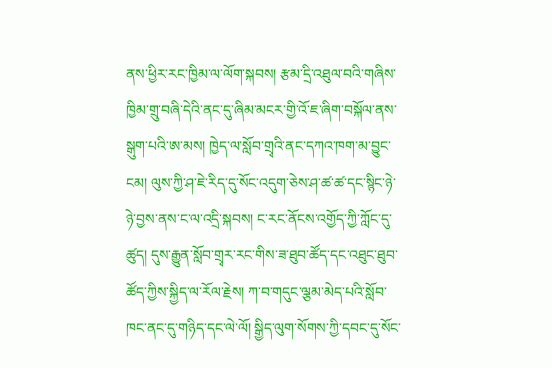ནས་ཕྱིར་རང་ཁྱིམ་ལ་ལོག་སྐབས། རྩམ་དྲི་འཐུལ་བའི་གཞིས་ཁྱིམ་གྲུ་བཞི་དེའི་ནང་དུ་ཞིམ་མངར་གྱི་འོ་ཇ་ཞིག་བསྐོལ་ནས་སྒུག་པའི་ཨ་མས། ཁྱེད་ལ་སློབ་གྲྭའི་ནང་དཀའ་ཁག་མ་བྱུང་ངམ། ལུས་ཀྱི་ཤ་ཇེ་རིད་དུ་སོང་འདུག་ཅེས་ཤ་ཚ་ཚ་དང་སྙིང་ཉེ་ཉེ་བྱས་ནས་ང་ལ་འདྲི་སྐབས། ང་རང་ནོངས་འགྱོད་ཀྱི་ཀློང་དུ་ཚུད། དུས་རྒྱུན་སློབ་གྲྭར་རང་གིས་ཟ་ཐུབ་ཚོད་དང་འཐུང་ཐུབ་ཚོད་ཀྱིས་སྐྱིད་ལ་རོལ་རྗེས། ཀ་བ་གདུང་ལྕམ་མེད་པའི་སློབ་ཁང་ནང་དུ་གཉིད་དང་ལེ་ལོ། སྒྱིད་ལུག་སོགས་ཀྱི་དབང་དུ་སོང་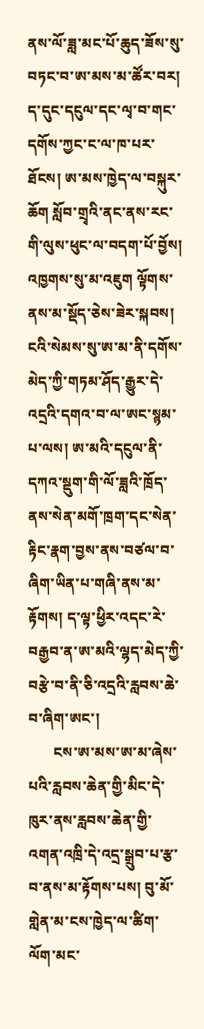ནས་ལོ་ཟླ་མང་པོ་ཆུད་ཟོས་སུ་བཏང་བ་ཨ་མས་མ་ཚོར་བར། ད་དུང་དངུལ་དང་ལྭ་བ་གང་དགོས་ཀྱང་ང་ལ་ཁ་པར་ཐོངས། ཨ་མས་ཁྱེད་ལ་བསྐུར་ཆོག སློབ་གྲྭའི་ནང་ནས་རང་གི་ལུས་ཕུང་ལ་བདག་པོ་བྱོས། འཁྱགས་སུ་མ་འཇུག ལྟོགས་ནས་མ་སྡོད་ཅེས་ཟེར་སྐབས། ངའི་སེམས་སུ་ཨ་མ་ནི་དགོས་མེད་ཀྱི་གཏམ་ཤོད་རྒྱུར་དེ་འདྲའི་དགའ་བ་ལ་ཨང་སྙམ་པ་ལས། ཨ་མའི་དངུལ་ནི་དཀའ་སྡུག་གི་ལོ་ཟླའི་ཁྲོད་ནས་སེན་མགོ་ཁྲག་དང་སེན་རྟིང་རྣག་བྱས་ནས་བཙལ་བ་ཞིག་ཡིན་པ་གཞི་ནས་མ་རྟོགས། ད་ལྟ་ཕྱིར་འདང་རེ་བརྒྱབ་ན་ཨ་མའི་ལྷད་མེད་ཀྱི་བརྩེ་བ་ནི་ཅི་འདྲའི་རླབས་ཆེ་བ་ཞིག་ཨང་།
       ངས་ཨ་མས་ཨ་མ་ཞེས་པའི་རླབས་ཆེན་གྱི་མིང་དེ་ཁུར་ནས་རླབས་ཆེན་གྱི་འགན་འཁྲི་དེ་འདྲ་སྒྲུབ་པ་རྩ་བ་ནས་མ་རྟོགས་པས། བུ་མོ་གླེན་མ་ངས་ཁྱེད་ལ་ཚིག་ལོག་མང་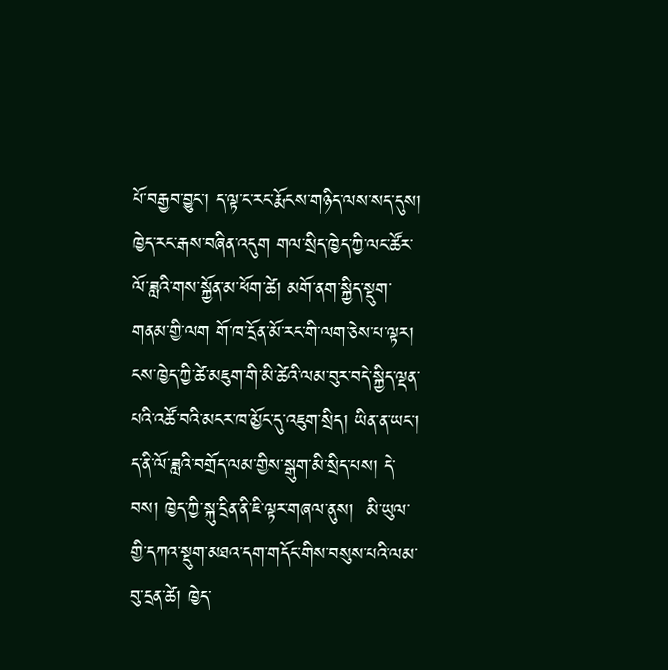པོ་བརྒྱབ་བྱུང་། ད་ལྟ་ང་རང་རྨོངས་གཉིད་ལས་སད་དུས། ཁྱེད་རང་རྒས་བཞིན་འདུག གལ་སྲིད་ཁྱེད་ཀྱི་ལང་ཚོར་ལོ་ཟླའི་གས་སྐྱོན་མ་ཕོག་ཚེ། མགོ་ནག་སྐྱིད་སྡུག་གནམ་གྱི་ལག གོ་ཁ་དྲོན་མོ་རང་གི་ལག་ཅེས་པ་ལྟར། ངས་ཁྱེད་ཀྱི་ཚེ་མཇུག་གི་མི་ཚེའི་ལམ་བུར་བདེ་སྐྱིད་ལྡན་པའི་འཚོ་བའི་མངར་ཁ་མྱོང་དུ་འཇུག་སྲིད། ཡིན་ན་ཡང་། ད་ནི་ལོ་ཟླའི་བགྲོད་ལམ་གྱིས་སྒུག་མི་སྲིད་པས། དེ་བས། ཁྱེད་ཀྱི་སྐུ་དྲིན་ནི་ཇི་ལྟར་གཞལ་ནུས།  མི་ཡུལ་གྱི་དཀའ་སྡུག་མཐའ་དག་གདོང་གིས་བསུས་པའི་ལམ་བུ་དྲན་ཚེ། ཁྱེད་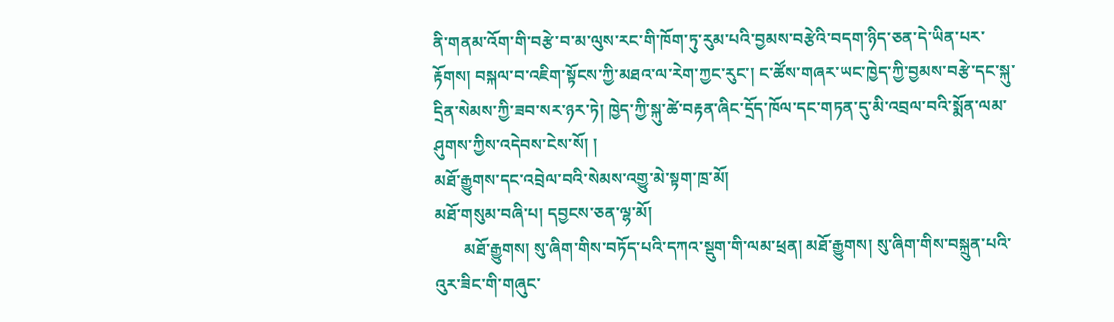ནི་གནམ་འོག་གི་བརྩེ་བ་མ་ལུས་རང་གི་ཁོག་ཏུ་རུམ་པའི་བྱམས་བརྩེའི་བདག་ཉིད་ཅན་དེ་ཡིན་པར་རྟོགས། བསྐལ་བ་འཇིག་སྟོངས་ཀྱི་མཐའ་ལ་རེག་ཀྱང་རུང་། ང་ཚོས་གཞར་ཡང་ཁྱེད་ཀྱི་བྱམས་བརྩེ་དང་སྐུ་དྲིན་སེམས་ཀྱི་ཟབ་སར་ཉར་ཏེ། ཁྱེད་ཀྱི་སྐུ་ཚེ་བརྟན་ཞིང་དྲོད་ཁོལ་དང་གཏན་དུ་མི་འབྲལ་བའི་སྨོན་ལམ་ཤུགས་ཀྱིས་འདེབས་ངེས་སོ། །
མཐོ་རྒྱུགས་དང་འབྲེལ་བའི་སེམས་འགྱུ་མེ་སྟག་ཁྲ་མོ།
མཐོ་གསུམ་བཞི་པ། དབྱངས་ཅན་ལྷ་མོ།
       མཐོ་རྒྱུགས། སུ་ཞིག་གིས་བཏོད་པའི་དཀའ་སྡུག་གི་ལམ་ཕྲན། མཐོ་རྒྱུགས། སུ་ཞིག་གིས་བསྐྲུན་པའི་འུར་ཟིང་གི་གཞུང་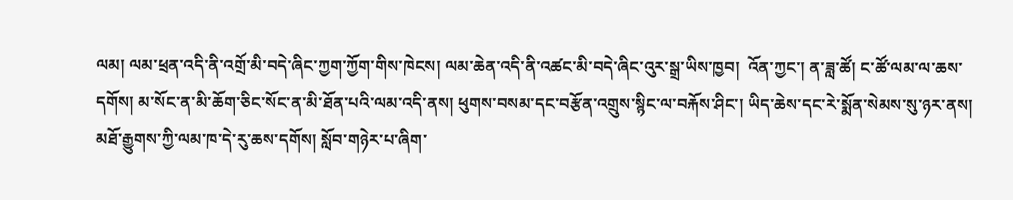ལམ། ལམ་ཕྲན་འདི་ནི་འགྲོ་མི་བདེ་ཞིང་ཀྱག་ཀྱོག་གིས་ཁེངས། ལམ་ཆེན་འདི་ནི་འཚང་མི་བདེ་ཞིང་འུར་སྒྲ་ཡིས་ཁྱབ།  འོན་ཀྱང་། ན་ཟླ་ཚོ། ང་ཚོ་ལམ་ལ་ཆས་དགོས། མ་སོང་ན་མི་ཆོག་ཅིང་སོང་ན་མི་ཐོན་པའི་ལམ་འདི་ནས། ཕུགས་བསམ་དང་བརྩོན་འགྲུས་སྙིང་ལ་བརྐོས་ཤིང་། ཡིད་ཆེས་དང་རེ་སྨོན་སེམས་སུ་ཉར་ནས། མཐོ་རྒྱུགས་ཀྱི་ལམ་ཁ་དེ་རུ་ཆས་དགོས། སློབ་གཉེར་པ་ཞིག་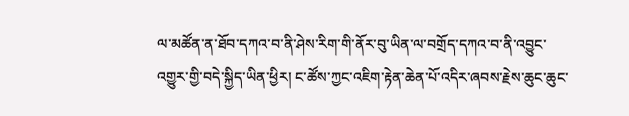ལ་མཚོན་ན་ཐོབ་དཀའ་བ་ནི་ཤེས་རིག་གི་ནོར་བུ་ཡིན་ལ་བགྲོད་དཀའ་བ་ནི་འབྱུང་འགྱུར་གྱི་བདེ་སྐྱིད་ཡིན་ཕྱིར། ང་ཚོས་ཀྱང་འཇིག་རྟེན་ཆེན་པོ་འདིར་ཞབས་རྗེས་ཆུང་ཆུང་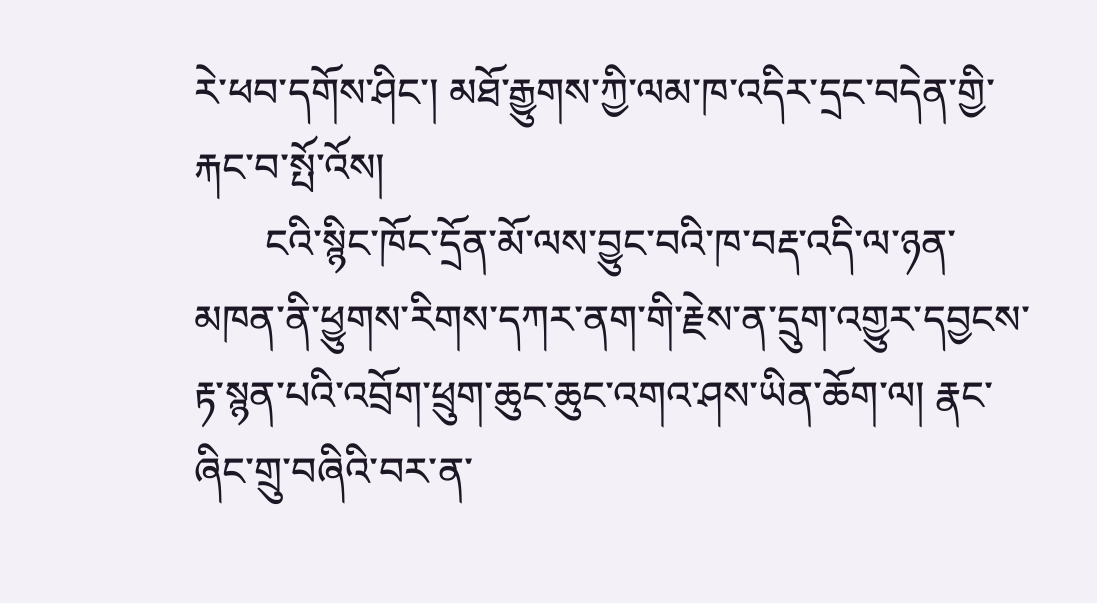རེ་ཕབ་དགོས་ཤིང་། མཐོ་རྒྱུགས་ཀྱི་ལམ་ཁ་འདིར་དྲང་བདེན་གྱི་རྐང་བ་སྤོ་འོས།
       ངའི་སྙིང་ཁོང་དྲོན་མོ་ལས་བྱུང་བའི་ཁ་བརྡ་འདི་ལ་ཉན་མཁན་ནི་ཕྱུགས་རིགས་དཀར་ནག་གི་རྗེས་ན་དྲུག་འགྱུར་དབྱངས་རྟ་སྙན་པའི་འབྲོག་ཕྲུག་ཆུང་ཆུང་འགའ་ཤས་ཡིན་ཆོག་ལ། རྣང་ཞིང་གྲུ་བཞིའི་བར་ན་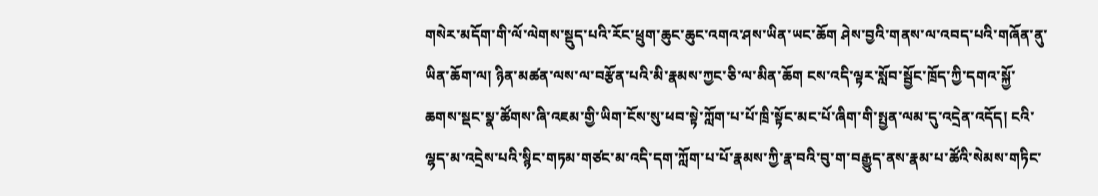གསེར་མདོག་གི་ལོ་ལེགས་སྡུད་པའི་རོང་ཕྲུག་ཆུང་ཆུང་འགའ་ཤས་ཡིན་ཡང་ཆོག ཤེས་བྱའི་གནས་ལ་འབད་པའི་གཞོན་ནུ་ཡིན་ཆོག་ལ། ཉིན་མཚན་ལས་ལ་བརྩོན་པའི་མི་རྣམས་ཀྱང་ཅི་ལ་མིན་ཆོག ངས་འདི་ལྟར་སློབ་སྦྱོང་ཁྲོད་ཀྱི་དགའ་སྐྱོ་ཆགས་སྡང་སྣ་ཚོགས་ཞི་འཇམ་གྱི་ཡིག་ངོས་སུ་ཕབ་སྟེ་ཀློག་པ་པོ་ཁྲི་སྟོང་མང་པོ་ཞིག་གི་སྤྱན་ལམ་དུ་འདྲེན་འདོད། ངའི་ལྷད་མ་འདྲེས་པའི་སྙིང་གཏམ་གཙང་མ་འདི་དག་ཀློག་པ་པོ་རྣམས་ཀྱི་རྣ་བའི་བུ་ག་བརྒྱུད་ནས་རྣམ་པ་ཚོའི་སེམས་གཏིང་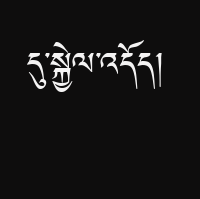དུ་སྐྱེལ་འདོད།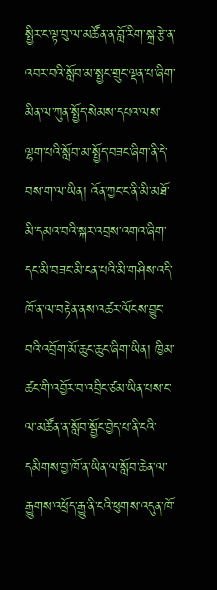སྤྱིར་ང་ལྟ་བུ་ལ་མཚོན་ན་བློ་རིག་སྐྲ་རྩེ་ན་འབར་བའི་སློབ་མ་སྤྱང་གྲུང་ལྡན་པ་ཞིག་མིན་ལ་ཀུན་སྤྱོད་སེམས་དཔའ་ལས་ལྷག་པའི་སློབ་མ་སྤྱོད་བཟང་ཞིག་ནི་དེ་བས་ག་ལ་ཡིན། འོན་ཀྱང་ང་ནི་མི་མཐོ་མི་དམའ་བའི་སྐར་འབྲས་འགའ་ཞིག་དང་མི་བཟང་མི་ངན་པའི་མི་གཤིས་འདི་ཁོ་ན་ལ་བརྟེན་ནས་འཚར་ལོངས་བྱུང་བའི་འབྲོག་མོ་ཆུང་ཆུང་ཞིག་ཡིན། ཁྱིམ་ཚང་གི་འབྱོར་བ་འབྲིང་ཙམ་ཡིན་པས་ང་ལ་མཚོན་ན་སློབ་སྦྱོང་བྱེད་པ་ནི་ངའི་དམིགས་བྱ་ཁོ་ན་ཡིན་ལ་སློབ་ཆེན་ལ་རྒྱུགས་འཕྲོད་རྒྱུ་ནི་ངའི་ཕུགས་འདུན་ཁོ་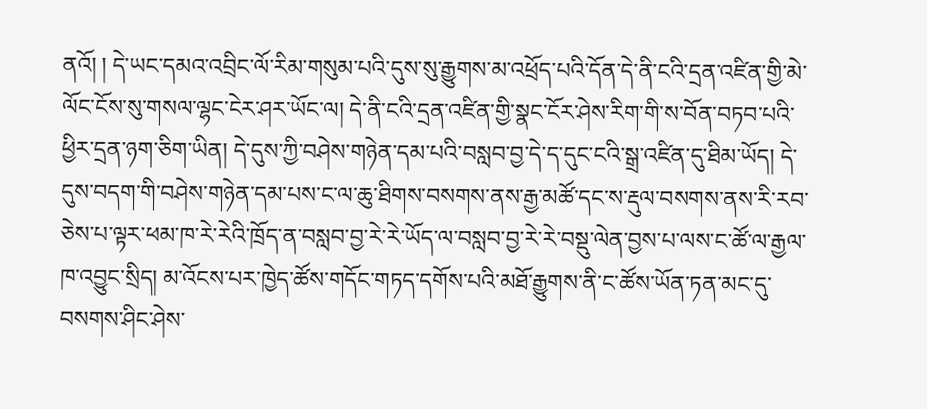ནའོ། ། དེ་ཡང་དམའ་འབྲིང་ལོ་རིམ་གསུམ་པའི་དུས་སུ་རྒྱུགས་མ་འཕྲོད་པའི་དོན་དེ་ནི་ངའི་དྲན་འཛིན་གྱི་མེ་ལོང་ངོས་སུ་གསལ་ལྷང་ངེར་ཤར་ཡོང་ལ། དེ་ནི་ངའི་དྲན་འཛིན་གྱི་སྣང་ངོར་ཤེས་རིག་གི་ས་བོན་བཏབ་པའི་ཕྱིར་དྲན་ཉག་ཅིག་ཡིན། དེ་དུས་ཀྱི་བཤེས་གཉེན་དམ་པའི་བསླབ་བྱ་དེ་ད་དུང་ངའི་སྒྲ་འཛིན་དུ་ཐིམ་ཡོད། དེ་དུས་བདག་གི་བཤེས་གཉེན་དམ་པས་ང་ལ་ཆུ་ཐིགས་བསགས་ནས་རྒྱ་མཚོ་དང་ས་རྡུལ་བསགས་ནས་རི་རབ་ཅེས་པ་ལྟར་ཕམ་ཁ་རེ་རེའི་ཁྲོད་ན་བསླབ་བྱ་རེ་རེ་ཡོད་ལ་བསླབ་བྱ་རེ་རེ་བསྡུ་ལེན་བྱས་པ་ལས་ང་ཚོ་ལ་རྒྱལ་ཁ་འབྱུང་སྲིད། མ་འོངས་པར་ཁྱེད་ཚོས་གདོང་གཏད་དགོས་པའི་མཐོ་རྒྱུགས་ནི་ང་ཚོས་ཡོན་ཏན་མང་དུ་བསགས་ཤིང་ཤེས་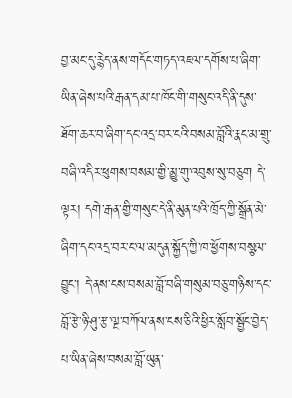བྱ་མང་དུ་རྙེད་ནས་གདོང་གཏད་འཇལ་དགོས་པ་ཞིག་ཡིན་ཞེས་པའི་རྒན་དམ་པ་ཁོང་གི་གསུང་འདི་ནི་དུས་ཐོག་ཆར་བ་ཞིག་དང་འདྲ་བར་ངའི་བསམ་བློའི་རྣང་མ་གྲུ་བཞི་འདིར་ཕུགས་བསམ་གྱི་མྱུ་གུ་འབུས་སུ་བཅུག དེ་ལྟར། དགེ་རྒན་གྱི་གསུང་དེ་ནི་མུན་པའི་ཁྲོད་ཀྱི་སྒྲོན་མེ་ཞིག་དང་འདྲ་བར་ང་ལ་མདུན་སྐྱོད་ཀྱི་ཁ་ཕྱོགས་བསྩལ་བྱུང་། དེ་ནས་ངས་བསམ་བློ་བཞི་གསུམ་བཅུ་གཉིས་དང་བློ་རྩེ་ཉི་ཤུ་རྩ་ལྔ་བཀོལ་ནས་ངས་ཅིའི་ཕྱིར་སློབ་སྦྱོང་བྱེད་པ་ཡིན་ཞེས་བསམ་བློ་ཡུན་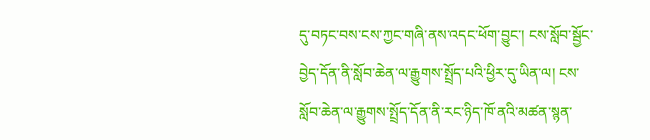དུ་བཏང་བས་ངས་ཀྱང་གཞི་ནས་འདང་ཕོག་བྱུང་། ངས་སློབ་སྦྱོང་བྱེད་དོན་ནི་སློབ་ཆེན་ལ་རྒྱུགས་སྤྲོད་པའི་ཕྱིར་དུ་ཡིན་ལ། ངས་སློབ་ཆེན་ལ་རྒྱུགས་སྤྲོད་དོན་ནི་རང་ཉིད་ཁོ་ནའི་མཚན་སྙན་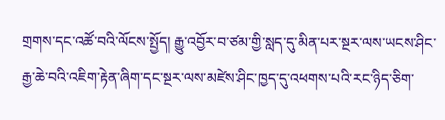གྲགས་དང་འཚོ་བའི་ལོངས་སྤྱོད། རྒྱུ་འབྱོར་བ་ཙམ་གྱི་སླད་དུ་མིན་པར་སྔར་ལས་ཡངས་ཤིང་རྒྱ་ཆེ་བའི་འཇིག་རྟེན་ཞིག་དང་སྔར་ལས་མཛེས་ཤིང་ཁྱད་དུ་འཕགས་པའི་རང་ཉིད་ཅིག་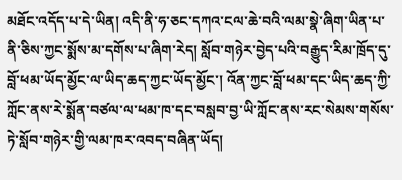མཐོང་འདོད་པ་དེ་ཡིན། འདི་ནི་ཧ་ཅང་དཀའ་ངལ་ཆེ་བའི་ལམ་སྣེ་ཞིག་ཡིན་པ་ནི་ཅིས་ཀྱང་སྨོས་མ་དགོས་པ་ཞིག་རེད། སློབ་གཉེར་བྱེད་པའི་བརྒྱུད་རིམ་ཁྲོད་དུ་བློ་ཕམ་ཡོད་མྱོང་ལ་ཡིད་ཆད་ཀྱང་ཡོད་མྱོང་། འོན་ཀྱང་བློ་ཕམ་དང་ཡིད་ཆད་ཀྱི་ཀློང་ནས་རེ་སྨོན་བཙལ་ལ་ཕམ་ཁ་དང་བསླབ་བྱ་ཡི་ཀློང་ནས་རང་སེམས་གསོས་ཏེ་སློབ་གཉེར་གྱི་ལམ་ཁར་འབད་བཞིན་ཡོད།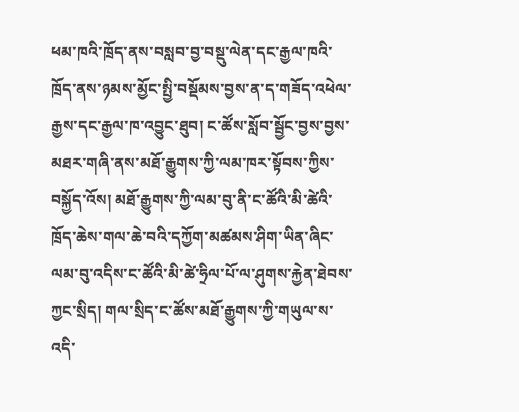ཕམ་ཁའི་ཁྲོད་ནས་བསླབ་བྱ་བསྡུ་ལེན་དང་རྒྱལ་ཁའི་ཁྲོད་ནས་ཉམས་མྱོང་སྤྱི་བསྡོམས་བྱས་ན་ད་གཟོད་འཕེལ་རྒྱས་དང་རྒྱལ་ཁ་འབྱུང་ཐུབ། ང་ཚོས་སློབ་སྦྱོང་བྱས་བྱས་མཐར་གཞི་ནས་མཐོ་རྒྱུགས་ཀྱི་ལམ་ཁར་སྟོབས་ཀྱིས་བསྐྱོད་འོས། མཐོ་རྒྱུགས་ཀྱི་ལམ་བུ་ནི་ང་ཚོའི་མི་ཚེའི་ཁྲོད་ཆེས་གལ་ཆེ་བའི་དཀྱོག་མཚམས་ཤིག་ཡིན་ཞིང་ལམ་བུ་འདིས་ང་ཚོའི་མི་ཚེ་ཧྲིལ་པོ་ལ་ཤུགས་རྐྱེན་ཐེབས་ཀྱང་སྲིད། གལ་སྲིད་ང་ཚོས་མཐོ་རྒྱུགས་ཀྱི་གཡུལ་ས་འདི་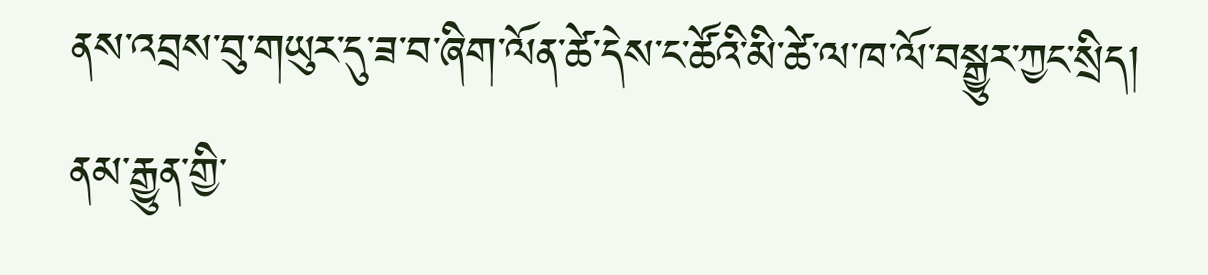ནས་འབྲས་བུ་གཡུར་དུ་ཟ་བ་ཞིག་ལོན་ཚེ་དེས་ང་ཚོའི་མི་ཚེ་ལ་ཁ་ལོ་བསྒྱུར་ཀྱང་སྲིད། ནམ་རྒྱུན་གྱི་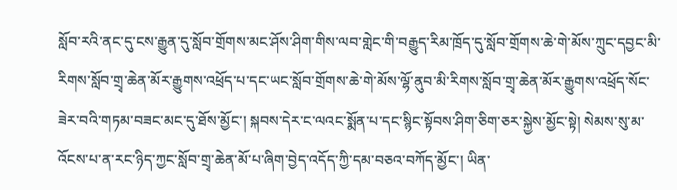སློབ་རའི་ནང་དུ་ངས་རྒྱུན་དུ་སློབ་གྲོགས་མང་ཤོས་ཤིག་གིས་ལབ་གླེང་གི་བརྒྱུད་རིམ་ཁྲོད་དུ་སློབ་གྲོགས་ཆེ་གེ་མོས་ཀྲུང་དབྱང་མི་རིགས་སློབ་གྲྭ་ཆེན་མོར་རྒྱུགས་འཕྲོད་པ་དང་ཡང་སློབ་གྲོགས་ཆེ་གེ་མོས་ལྷོ་ནུབ་མི་རིགས་སློབ་གྲྭ་ཆེན་མོར་རྒྱུགས་འཕྲོད་སོང་ཟེར་བའི་གཏམ་བཟང་མང་དུ་ཐོས་མྱོང་། སྐབས་དེར་ང་ལའང་སྨོན་པ་དང་སྙིང་སྟོབས་ཤིག་ཅིག་ཅར་སྐྱེས་མྱོང་སྟེ། སེམས་སུ་མ་འོངས་པ་ན་རང་ཉིད་ཀྱང་སློབ་གྲྭ་ཆེན་མོ་པ་ཞིག་བྱེད་འདོད་ཀྱི་དམ་བཅའ་བཀོད་མྱོང་། ཡིན་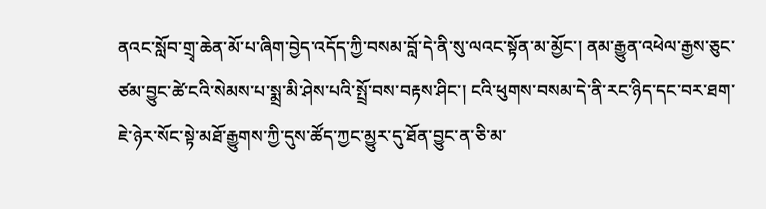ནའང་སློབ་གྲྭ་ཆེན་མོ་པ་ཞིག་བྱེད་འདོད་ཀྱི་བསམ་བློ་དེ་ནི་སུ་ལའང་སྟོན་མ་མྱོང་། ནམ་རྒྱུན་འཕེལ་རྒྱས་ཅུང་ཙམ་བྱུང་ཚེ་ངའི་སེམས་པ་སྨྲ་མི་ཤེས་པའི་སྤྲོ་བས་བརྟས་ཤིང་། ངའི་ཕུགས་བསམ་དེ་ནི་རང་ཉིད་དང་བར་ཐག་ཇེ་ཉེར་སོང་སྟེ་མཐོ་རྒྱུགས་ཀྱི་དུས་ཚོད་ཀྱང་མྱུར་དུ་ཐོན་བྱུང་ན་ཅི་མ་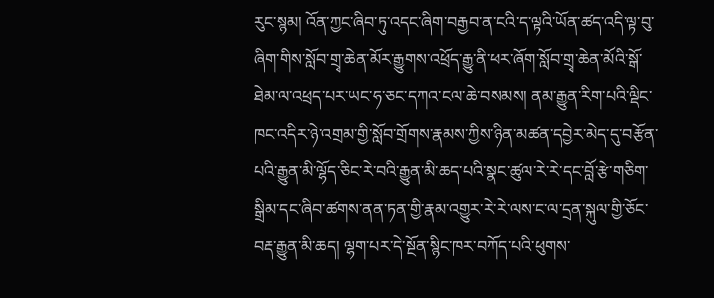རུང་སྙམ། འོན་ཀྱང་ཞིབ་ཏུ་འདང་ཞིག་བརྒྱབ་ན་ངའི་ད་ལྟའི་ཡོན་ཚད་འདི་ལྟ་བུ་ཞིག་གིས་སློབ་གྲྭ་ཆེན་མོར་རྒྱུགས་འཕྲོད་རྒྱུ་ནི་ཕར་ཞོག་སློབ་གྲྭ་ཆེན་མོའི་སྒོ་ཐེམ་ལ་འཕྲད་པར་ཡང་ཧ་ཅང་དཀའ་ངལ་ཆེ་བསམས། ནམ་རྒྱུན་རིག་པའི་ལྡིང་ཁང་འདིར་ཉེ་འགྲམ་གྱི་སློབ་གྲོགས་རྣམས་ཀྱིས་ཉིན་མཚན་དབྱེར་མེད་དུ་བརྩོན་པའི་རྒྱུན་མི་ལྷོད་ཅིང་རེ་བའི་རྒྱུན་མི་ཆད་པའི་སྣང་ཚུལ་རེ་རེ་དང་བློ་རྩེ་གཅིག་སྒྲིམ་དང་ཞིབ་ཚགས་ནན་ཏན་གྱི་རྣམ་འགྱུར་རེ་རེ་ལས་ང་ལ་དྲན་སྐུལ་གྱི་ཅོང་བརྡ་རྒྱུན་མི་ཆད། ལྷག་པར་དེ་སྔོན་སྙིང་ཁར་བཀོད་པའི་ཕུགས་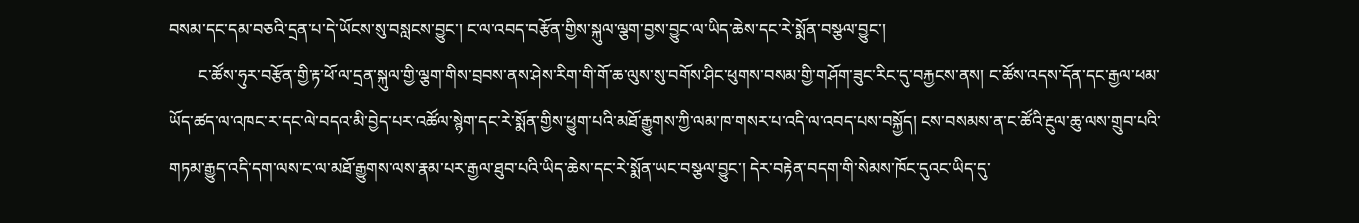བསམ་དང་དམ་བཅའི་དྲན་པ་དེ་ཡོངས་སུ་བསླངས་བྱུང་། ང་ལ་འབད་བརྩོན་གྱིས་སྐུལ་ལྕག་བྱས་བྱུང་ལ་ཡིད་ཆེས་དང་རེ་སྨོན་བསྩལ་བྱུང་།
       ང་ཚོས་ཧུར་བརྩོན་གྱི་རྟ་ཕོ་ལ་དྲན་སྐུལ་གྱི་ལྕག་གིས་བྲབས་ནས་ཤེས་རིག་གི་གོ་ཆ་ལུས་སུ་བགོས་ཤིང་ཕུགས་བསམ་གྱི་གཤོག་ཟུང་རིང་དུ་བརྐྱངས་ནས། ང་ཚོས་འདས་དོན་དང་རྒྱལ་ཕམ་ཡོད་ཚད་ལ་འཁང་ར་དང་ལེ་བདའ་མི་བྱེད་པར་འཚོལ་སྙེག་དང་རེ་སྨོན་གྱིས་ཕྱུག་པའི་མཐོ་རྒྱུགས་ཀྱི་ལམ་ཁ་གསར་པ་འདི་ལ་འབད་པས་བསྐྱོད། ངས་བསམས་ན་ང་ཚོའི་རྔུལ་ཆུ་ལས་གྲུབ་པའི་གཏམ་རྒྱུད་འདི་དག་ལས་ང་ལ་མཐོ་རྒྱུགས་ལས་རྣམ་པར་རྒྱལ་ཐུབ་པའི་ཡིད་ཆེས་དང་རེ་སྨོན་ཡང་བསྩལ་བྱུང་། དེར་བརྟེན་བདག་གི་སེམས་ཁོང་དུའང་ཡིད་དུ་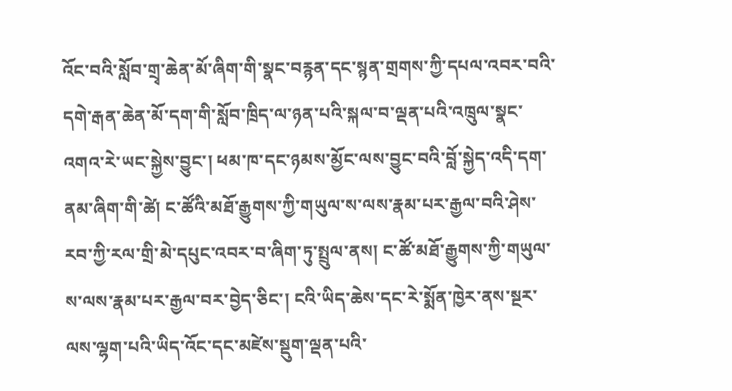འོང་བའི་སློབ་གྲྭ་ཆེན་མོ་ཞིག་གི་སྣང་བརྙན་དང་སྙན་གྲགས་ཀྱི་དཔལ་འབར་བའི་དགེ་རྒན་ཆེན་མོ་དག་གི་སློབ་ཁྲིད་ལ་ཉན་པའི་སྐལ་བ་ལྡན་པའི་འཁྲུལ་སྣང་འགའ་རེ་ཡང་སྐྱེས་བྱུང་། ཕམ་ཁ་དང་ཉམས་མྱོང་ལས་བྱུང་བའི་བློ་སྐྱེད་འདི་དག་ནམ་ཞིག་གི་ཚེ། ང་ཚོའི་མཐོ་རྒྱུགས་ཀྱི་གཡུལ་ས་ལས་རྣམ་པར་རྒྱལ་བའི་ཤེས་རབ་ཀྱི་རལ་གྲི་མེ་དཔུང་འབར་བ་ཞིག་ཏུ་སྤྲུལ་ནས། ང་ཚོ་མཐོ་རྒྱུགས་ཀྱི་གཡུལ་ས་ལས་རྣམ་པར་རྒྱལ་བར་བྱེད་ཅིང་། ངའི་ཡིད་ཆེས་དང་རེ་སྨོན་ཁྱེར་ནས་སྔར་ལས་ལྷག་པའི་ཡིད་འོང་དང་མཛེས་སྡུག་ལྡན་པའི་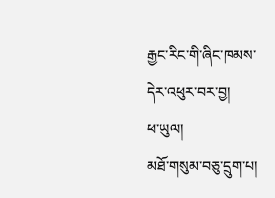རྒྱང་རིང་གི་ཞིང་ཁམས་དེར་འཕུར་བར་བྱ།
ཕ་ཡུལ།
མཐོ་གསུམ་བཅུ་དྲུག་པ།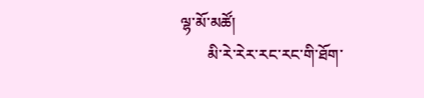ལྷ་མོ་མཚོ།
       མི་རེ་རེར་རང་རང་གི་ཐོག་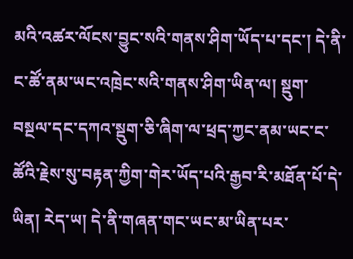མའི་འཚར་ལོངས་བྱུང་སའི་གནས་ཤིག་ཡོད་པ་དང་། དེ་ནི་ང་ཚོ་ནམ་ཡང་འཁྲེང་སའི་གནས་ཤིག་ཡིན་ལ། སྡུག་བསྔལ་དང་དཀའ་སྡུག་ཅི་ཞིག་ལ་ཕྲད་ཀྱང་ནམ་ཡང་ང་ཚོའི་རྗེས་སུ་བརྟན་ཀྱིག་གེར་ཡོད་པའི་རྒྱབ་རི་མཐོན་པོ་དེ་ཡིན། རེད་ཡ། དེ་ནི་གཞན་གང་ཡང་མ་ཡིན་པར་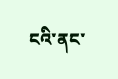ངའི་ནང་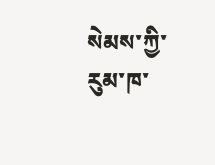སེམས་ཀྱི་རུམ་ཁ་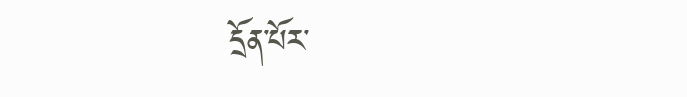དྲོན་པོར་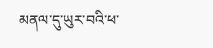མནལ་དུ་ཡུར་བའི་ཕ་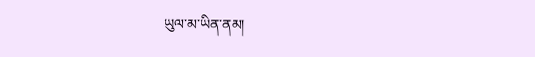ཡུལ་མ་ཡིན་ནམ།